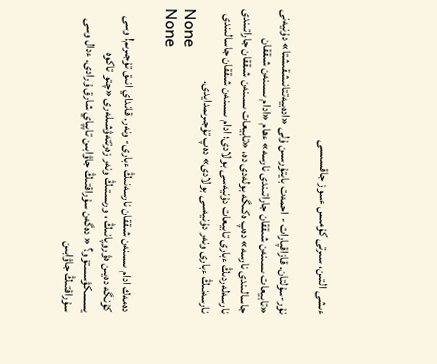ءىشى التىن، سىرتى كۇمىس ءسوز جاقسىسى

نۇر-سۇلتان. قازاقپارات - احمەت بايتۇرسىن ۇلى «ادەبيەتتانىشقىشتا» دۇنيەنى «تابيعات ىسىنەن شىققان جاراتىندى نارسە» ءھام «ادام ىسىنەن شىققان جاسالىندى نارسە» دەپ ەكىگە بولەدى دە، «تابيعات ىسىنەن شىققان جاراتىندى نارسەلەردىڭ ءبارى تابيعات دۇنيەسى بولادى؛ ادام ىسىنەن شىققان جاسالىندى نارسەنىڭ ءبارى ونەر دۇنيەسى بولادى» دەپ تۇجىرىمدايدى.
None
None

دەمەك ادام ىسىنەن شىققان نارسەنىڭ ءبارى- ونەر. قانداي انىق تۇجىرىم! وسى كۇنگە دەيىن ەۋروپانىڭ ، ورىستىڭ ونەر زەرتتەۋشىلەرى «چتو تاكوە يسسكۋسستۆو؟ « دەگەن سۇراقتىڭ جاۋابىن تاپپاي شارق ۇرادى. ءدال وسى سۇراقتىڭ جاۋابىن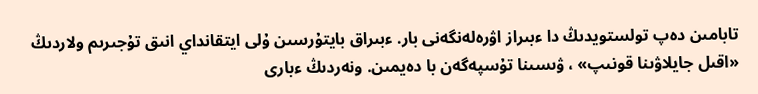تابامىن دەپ تولستويدىڭ دا ءبىراز اۋرەلەنگەنى بار. ءبىراق بايتۇرسىن ۇلى ايتقانداي انىق تۇجىرىم ولاردىڭ «اقىل جايلاۋىنا قونىپ» ، ۋىسىنا تۇسپەگەن با دەيمىن. ونەردىڭ ءبارى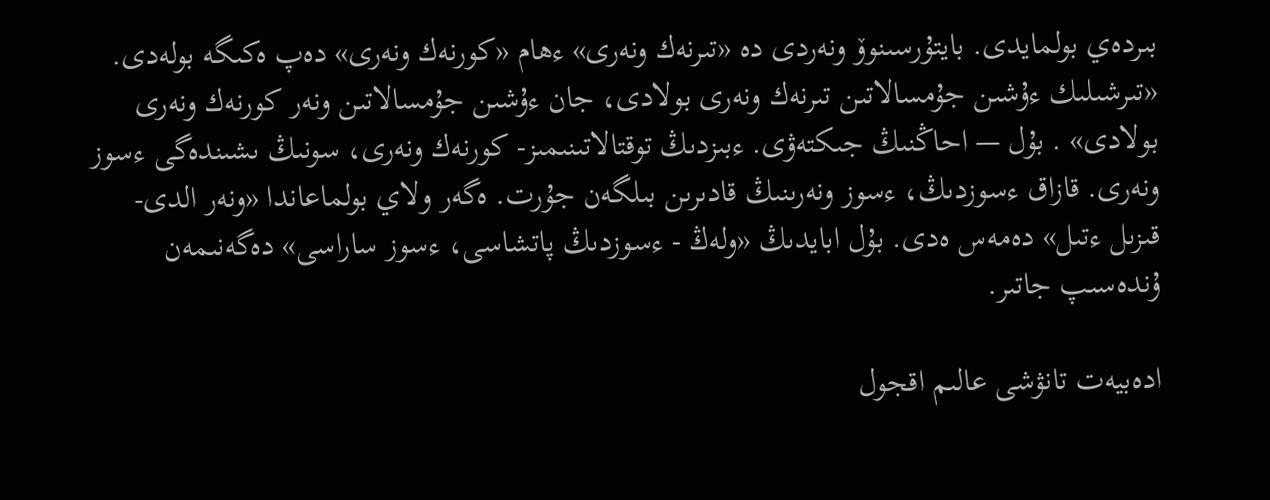بىردەي بولمايدى. بايتۇرسىنوۆ ونەردى دە «تىرنەك ونەرى» ءھام «كورنەك ونەرى» دەپ ەكىگە بولەدى. «تىرشىلىك ءۇشىن جۇمسالاتىن تىرنەك ونەرى بولادى، جان ءۇشىن جۇمسالاتىن ونەر كورنەك ونەرى بولادى» . بۇل — احاڭنىڭ جىكتەۋى. ءبىزدىڭ توقتالاتىنىمىز- كورنەك ونەرى، سونىڭ ىشىندەگى ءسوز ونەرى. قازاق ءسوزدىڭ، ءسوز ونەرىنىڭ قادىرىن بىلگەن جۇرت. ەگەر ولاي بولماعاندا «ونەر الدى- قىزىل ءتىل» دەمەس ەدى. بۇل ابايدىڭ «ولەڭ - ءسوزدىڭ پاتشاسى، ءسوز ساراسى» دەگەنىمەن ۇندەسىپ جاتىر.

ادەبيەت تانۋشى عالىم اقجول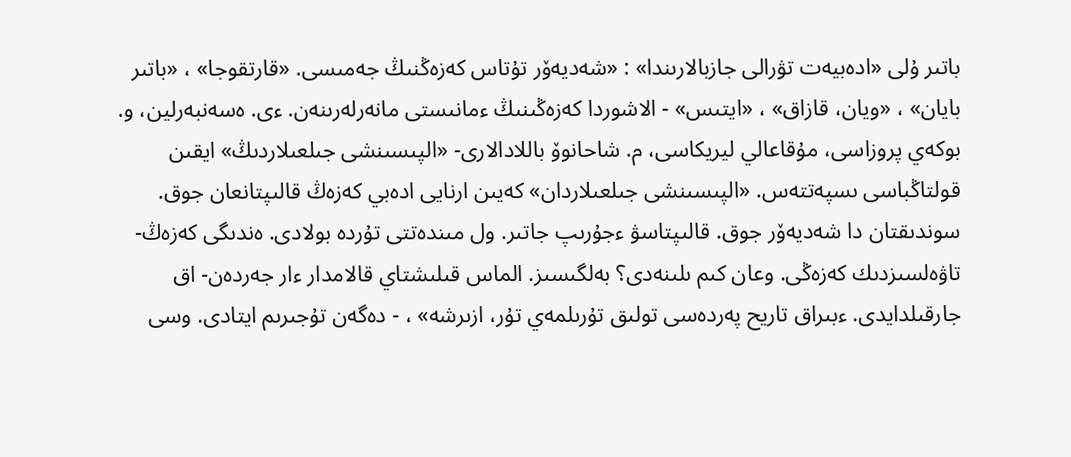باتىر ۇلى «ادەبيەت تۋرالى جازبالارىندا» : «شەديەۆر تۇتاس كەزەڭنىڭ جەمىسى. «قارتقوجا» ، «باتىر بايان» ، «ويان، قازاق» ، «ايتىس» - الاشوردا كەزەڭىنىڭ ءمانىستى مانەرلەرىنەن. ءى. ەسەنبەرلين، و. بوكەي پروزاسى، مۇقاعالي ليريكاسى، م. شاحانوۆ باللادالارى- «الپىسىنشى جىلعىلاردىڭ» ايقىن قولتاڭباسى ىسپەتتەس. «الپىسىنشى جىلعىلاردان» كەيىن ارنايى ادەبي كەزەڭ قالىپتانعان جوق. سوندىقتان دا شەديەۆر جوق. قالىپتاسۋ ءجۇرىپ جاتىر. ول مىندەتتى تۇردە بولادى. ەندىگى كەزەڭ- تاۋەلسىزدىك كەزەڭى. وعان كىم ىلىنەدى؟ بەلگىسىز. الماس قىلىشتاي قالامدار ءار جەردەن- اق جارقىلدايدى. ءبىراق تاريح پەردەسى تولىق تۇرىلمەي تۇر، ازىرشە» ، - دەگەن تۇجىرىم ايتادى. وسى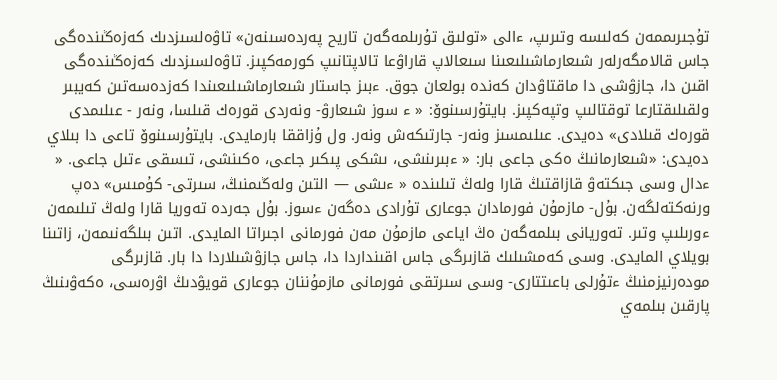تۇجىرىممەن كەلىسە وتىرىپ، ءالى «تولىق تۇرىلمەگەن تاريح پەردەسىنەن» تاۋەلسىزدىك كەزەڭىندەگى جاس قالامگەرلەر شىعارماشىلىعىنا سىعالاپ قاراۋعا تالاپتانىپ كورمەكپىز. تاۋەلسىزدىك كەزەڭىندەگى اقىن دا، جازۋشى دا ماقتاۋدان كەندە بولعان جوق. ءبىز جاستار شىعارماشىلىعىندا كەزدەسەتىن كەيبىر ولقىلىقتارعا توقتالىپ وتپەكپىز. بايتۇرسىنوۆ: « ء سوز شىعارۋ- ونەردى قورەك قىلسا، ونەر - عىلىمدى قورەك قىلادى» دەيدى. عىلىمسىز ونەر- جارتىكەش ونەر. ول ۇزاققا بارمايدى. بايتۇرسىنوۆ تاعى دا بىلاي دەيدى: «شىعارمانىڭ ەكى جاعى بار: « ءبىرىنشى، ىشكى پىكىر جاعى، ەكىنشى، تىسقى ءتىل جاعى. « ءدال وسى جىكتەۋ قازاقتىڭ قارا ولەڭ تىلىندە « ءىشى — التىن ولەڭىمنىڭ، سىرتى- كۇمىس» دەپ ورنەكتەلگەن. بۇل- مازمۇن فورمادان جوعارى تۇرادى دەگەن ءسوز. بۇل جەردە تەوريا قارا ولەڭ تىلىمەن ءورىلىپ وتىر. تەوريانى بىلمەگەن ەڭ اياعى مازمۇن مەن فورمانى اجىراتا المايدى. اتىن بىلگەنىمەن، زاتىنا بويلاي المايدى. وسى كەمشىلىك قازىرگى جاس اقىنداردا دا، جاس جازۋشىلاردا دا بار. قازىرگى مودەرنيزمنىڭ ءتۇرلى باعىتتارى- وسى سىرتقى فورمانى مازمۇننان جوعارى قويۋدىڭ اۋرەسى، ەكەۋىنىڭ پارقىن بىلمەي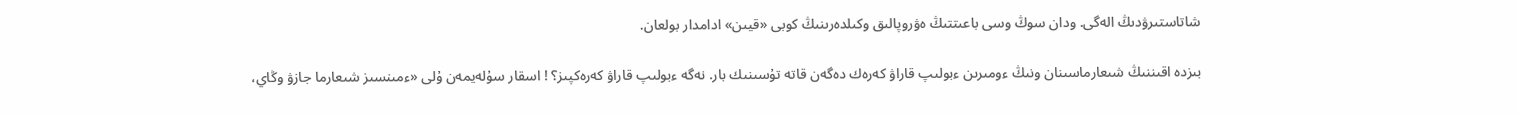شاتاستىرۋدىڭ الەگى. ودان سوڭ وسى باعىتتىڭ ەۋروپالىق وكىلدەرىنىڭ كوبى «قيىن» ادامدار بولعان.

بىزدە اقىننىڭ شىعارماسىنان ونىڭ ءومىرىن ءبولىپ قاراۋ كەرەك دەگەن قاتە تۇسىنىك بار. نەگە ءبولىپ قاراۋ كەرەكپىز؟ ! اسقار سۇلەيمەن ۇلى «ءمىنسىز شىعارما جازۋ وڭاي،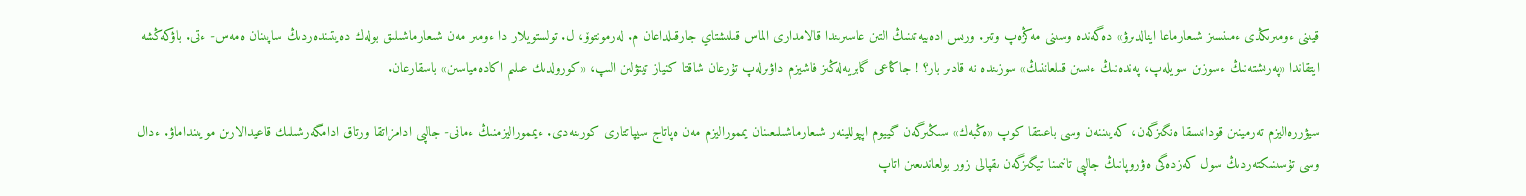قيىنى ءومىرىڭدى ءمىنسىز شىعارماعا اينالدىرۋ» دەگەندە وسىنى مەڭزەپ وتىر. ورىس ادەبيەتىنىڭ التىن عاسىرىندا قالامدارى الماس قىلىشتاي جارقىلداعان م. لەرمونتوۆ، ل. تولستويلار دا ءومىر مەن شىعارماشىلىق بولەك دەيتىندەردىڭ ساپىنان ەمەس- ءتى. باۋكەڭشە ايتقاندا «پەرىشتەنىڭ ءسوزىن سويلەپ، پەندەنىڭ ءىسىن قىلعاننىڭ» سوزىندە نە قادىر بار؟ ! جاڭاعى گابريەلەڭىز فاشيزم داۋىرلەپ تۇرعان شاقتا كنياز تيتۋلىن الىپ، «كورولدىك عىلىم اكادەمياسىن» باسقارعان.

سيۋررەاليزم تەرمينىن قودانىسقا ەنگىزگەن، كەيىننەن وسى باعىتقا كوپ «ەڭبەك» سىڭىرگەن گييوم اپپوللينەر شىعارماشىلىعىنان يمموراليزم مەن ەپاتاج سيپاتتارى كورىنەدى. ءيمموراليزمنىڭ ءمانى- جالپى ادامزاتقا ورتاق ادامگەرشىلىك قاعيدالارىن مويىنداماۋ. ءدال وسى تۇسىنىكتەردىڭ سول كەزدەگى ەۋروپانىڭ جالپى تانىمىنا تيگىزگەن ىقپالى زور بولعاندىعىن اتاپ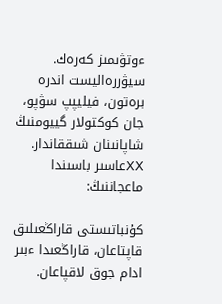ءوتۋىمىز كەرەك. سيۋررەاليست اندرە برەتون، فيليپپ سۋپو، جان كوكتولار گييومنىڭ شاپانىنان شىققاندار. ⅩⅩعاسىر باسىندا ماعجاننىڭ:

كۇنباتىستى قاراڭعىلىق قاپتاعان، قاراڭعىدا ءبىر ادام جوق لاقپاعان.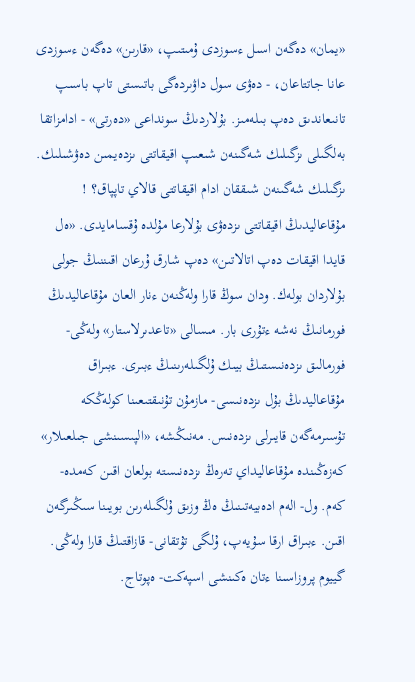«يمان» دەگەن اسىل ءسوزدى ۇمىتىپ، «قارىن» دەگەن ءسوزدى عانا جاتتاعان، - دەۋى سول داۋىردەگى باتىستى تاپ باسىپ تانىعاندىق دەپ بىلەمىز. بۇلاردىڭ سونداعى «دەرتى» - ادامزاتقا بەلگىلى ىزگىلىك شەگىنەن شىعىپ اقيقاتتى ىزدەيمىن دەۋشىلىك. ىزگىلىك شەگىنەن شىققان ادام اقيقاتتى قالاي تاپپاق؟ ! مۇقاعاليدىڭ اقيقاتتى ىزدەۋى بۇلارعا مۇلدە ۇقسامايدى. «ەل قايدا اقيقات دەپ اتالاتىن» دەپ شارق ۇرعان اقىننىڭ جولى بۇلاردان بولەك. ودان سوڭ قارا ولەڭنەن ءنار العان مۇقاعاليدىڭ فورمانىڭ نەشە ءتۇرى بار. مىسالى «تاعدىرلاستار» ولەڭى- فورمالىق ىزدەنىستىڭ بيىك ۇلگىلەرىنىڭ ءبىرى. ءبىراق مۇقاعاليدىڭ بۇل ىزدەنىسى- مازمۇن تۇنىقتىعىنا كولەڭكە تۇسىرمەگەن قايىرلى ىزدەنىس. مەنىڭشە، «الپىسىنشى جىلعىلار» كەزەڭىندە مۇقاعاليداي تەرەڭ ىزدەنىستە بولعان اقىن كەمدە- كەم. ول- الەم ادەبيەتىنىڭ ەڭ وزىق ۇلگىلەرىن بويىنا سىڭىرگەن اقىن. ءبىراق ارقا سۇيەپ، ۇلگى تۇتقانى- قازاقتىڭ قارا ولەڭى. گييوم پروزاسىنا ءتان ەكىنشى اسپەكت- ەپوتاج.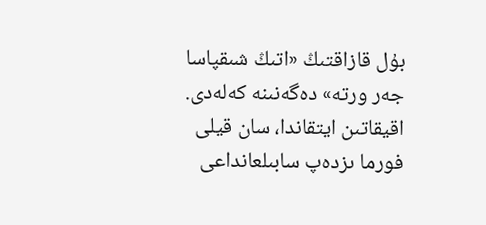بۇل قازاقتىڭ «اتىڭ شىقپاسا جەر ورتە» دەگەنىنە كەلەدى. اقيقاتىن ايتقاندا، سان قيلى فورما ىزدەپ سابىلعانداعى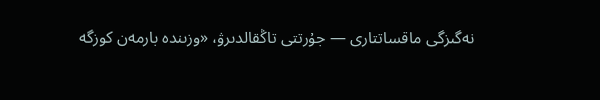نەگىزگى ماقساتتارى — جۇرتتى تاڭقالدىرۋ، «وزىندە بارمەن كوزگە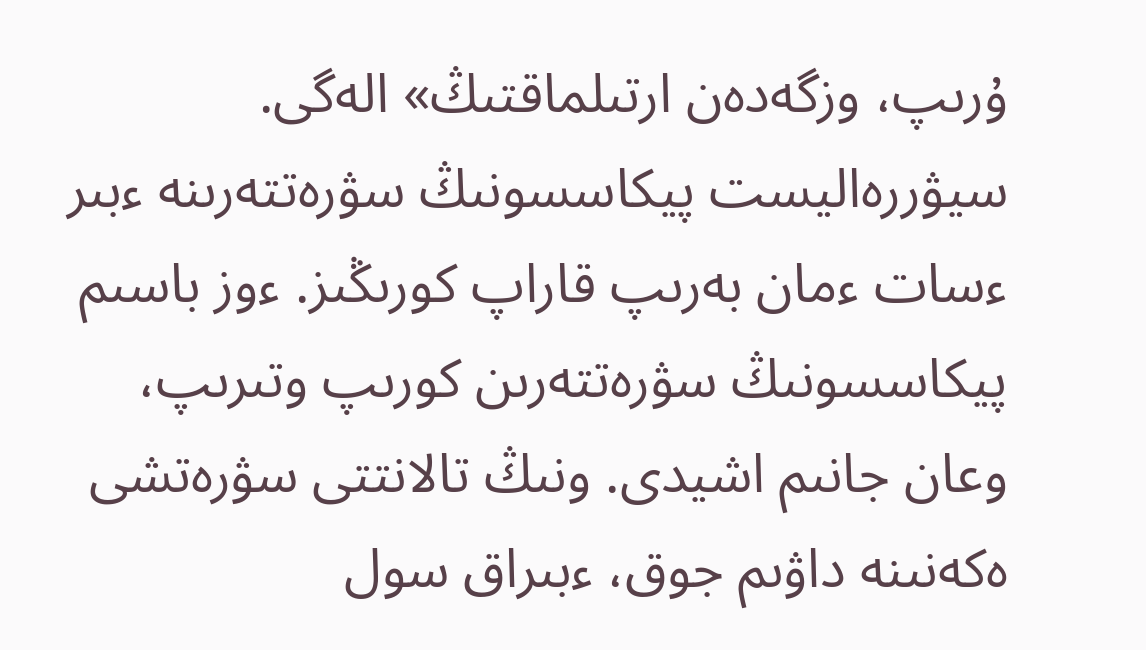ۇرىپ، وزگەدەن ارتىلماقتىڭ» الەگى. سيۋررەاليست پيكاسسونىڭ سۋرەتتەرىنە ءبىر ءسات ءمان بەرىپ قاراپ كورىڭىز. ءوز باسىم پيكاسسونىڭ سۋرەتتەرىن كورىپ وتىرىپ، وعان جانىم اشيدى. ونىڭ تالانتتى سۋرەتشى ەكەنىنە داۋىم جوق، ءبىراق سول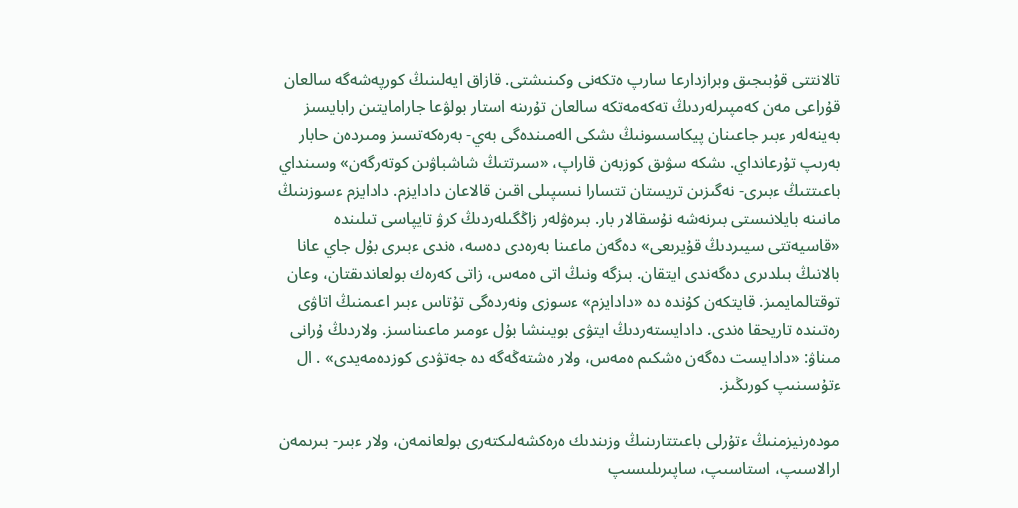تالانتتى قۇبىجىق وبرازدارعا سارپ ەتكەنى وكىنىشتى. قازاق ايەلىنىڭ كورپەشەگە سالعان قۇراعى مەن كەمپىرلەردىڭ تەكەمەتكە سالعان تۇرىنە استار بولۋعا جارامايتىن رابايسىز بەينەلەر ءبىر جاعىنان پيكاسسونىڭ ىشكى الەمىندەگى بەي- بەرەكەتسىز ومىردەن حابار بەرىپ تۇرعانداي. ىشكە سۋىق كوزبەن قاراپ، «سىرتتىڭ شاشباۋىن كوتەرگەن» وسىنداي باعىتتىڭ ءبىرى- نەگىزىن تريستان تتسارا نىسپىلى اقىن قالاعان دادايزم. دادايزم ءسوزىنىڭ مانىنە بايلانىستى بىرنەشە نۇسقالار بار. بىرەۋلەر زاڭگىلەردىڭ كرۋ تايپاسى تىلىندە «قاسيەتتى سيىردىڭ قۇيرىعى» دەگەن ماعىنا بەرەدى دەسە، ەندى ءبىرى بۇل جاي عانا بالانىڭ بىلدىرى دەگەندى ايتقان. بىزگە ونىڭ اتى ەمەس، زاتى كەرەك بولعاندىقتان، وعان توقتالمايمىز. قايتكەن كۇندە دە «دادايزم» ءسوزى ونەردەگى تۇتاس ءبىر اعىمنىڭ اتاۋى رەتىندە تاريحقا ەندى. دادايستەردىڭ ايتۋى بويىنشا بۇل ءومىر ماعىناسىز. ولاردىڭ ۇرانى مىناۋ: «دادايست دەگەن ەشكىم ەمەس، ولار ەشتەڭەگە دە جەتۋدى كوزدەمەيدى» . ال ءتۇسىنىپ كورىڭىز.

مودەرنيزمنىڭ ءتۇرلى باعىتتارىنىڭ وزىندىك ەرەكشەلىكتەرى بولعانمەن، ولار ءبىر- بىرىمەن ارالاسىپ، استاسىپ، ساپىرىلىسىپ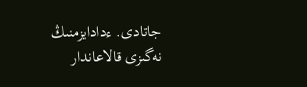جاتادى. ءدادايزمنىڭ نەگىزى قالاعاندار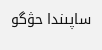ساپىندا حۋگو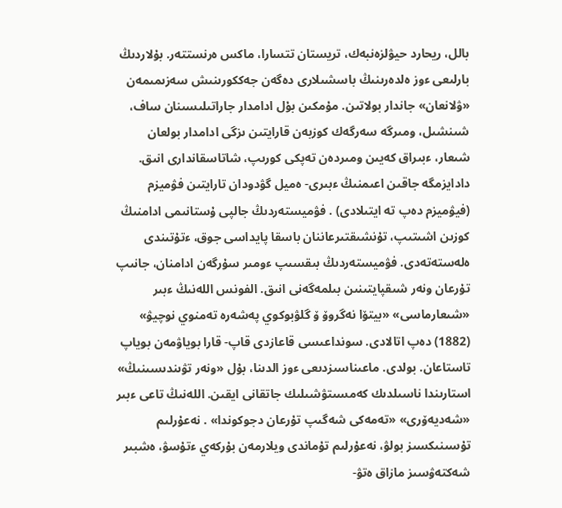بالل، ريحارد حيۋلزەنبەك، تريستان تتسارا، ماكس ەرنستتەر. بۇلاردىڭ بارلىعى ءوز ەلدەرىنىڭ باسشىلارى دەگەن جەككورىنىش سەزىمىمەن «ۋلانعان» جاندار بولاتىن. مۇمكىن بۇل ادامدار جاراتىلىسىنان ساف، شىنشىل، ومىرگە سەرگەك كوزبەن قارايتىن ىزگى ادامدار بولعان شىعار، ءبىراق كەيىن ومىردەن تەپكى كورىپ، شاتاسقاندارى انىق. دادايزمگە جاقىن اعىمنىڭ ءبىرى- ەميل گۋدودان تارايتىن فۋميزم (فيۋميزم دەپ تە ايتىلادى) . فۋميستەردىڭ جالپى ۇستانىمى ادامنىڭ كوزىن اشىتىپ، تۇنشىقتىرعاننان باسقا پايداسى جوق، ءتۇتىندى ەلەستەتەدى. فۋميستەردىڭ بىقسىپ ءومىر سۇرگەن ادامنان، جانىپ تۇرعان ونەر شىقپايتىنىن بىلمەگەنى انىق. الفونس اللەنىڭ ءبىر «شىعارماسى» «بيتۆا نەگروۆ ۆ گلۋبوكوي پەشەرە تەمنوي نوچيۋ» (1882) دەپ اتالادى. سونداعىسى قاعازدى قاپ- قارا بوياۋمەن بوياپ تاستاعان. بولدى. ماعىناسىزدىعى ءوز الدىنا، بۇل «ونەر تۋىندىسىنىڭ» استارىندا ناسىلدىك كەمسىتۋشىلىك جاتقانى ايقىن. اللەنىڭ تاعى ءبىر «شەديەۆرى» «تەمەكى شەگىپ تۇرعان دجوكوندا» . نەعۇرلىم تۇسىنىكسىز بولۋ، نەعۇرلىم تۇماندى ويلارمەن بۇركەي ءتۇسۋ، ەشبىر شەكتەۋسىز مازاق ەتۋ-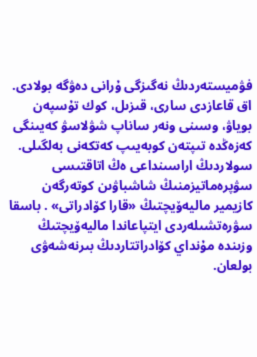فۋميستەردىڭ نەگىزگى ۇرانى دەۋگە بولادى. اق قاعازدى سارى، قىزىل، كوك تۇسپەن بوياۋ، وسىنى ونەر ساناپ شۋلاسۋ كەيىنگى كەزەڭدە تىپتەن كوبەيىپ كەتكەنى بەلگىلى. سولاردىڭ اراسىنداعى ەڭ اتاقتىسى سۋپرەماتيزمنىڭ شاشباۋىن كوتەرگەن كازيمير ماليەۆيچتىڭ «قارا كۆادراتى» . باسقا سۋرەتشىلەردى ايتپاعاندا ماليەۆيچتىڭ وزىندە مۇنداي كۆادراتتاردىڭ بىرنەشەۋى بولعان.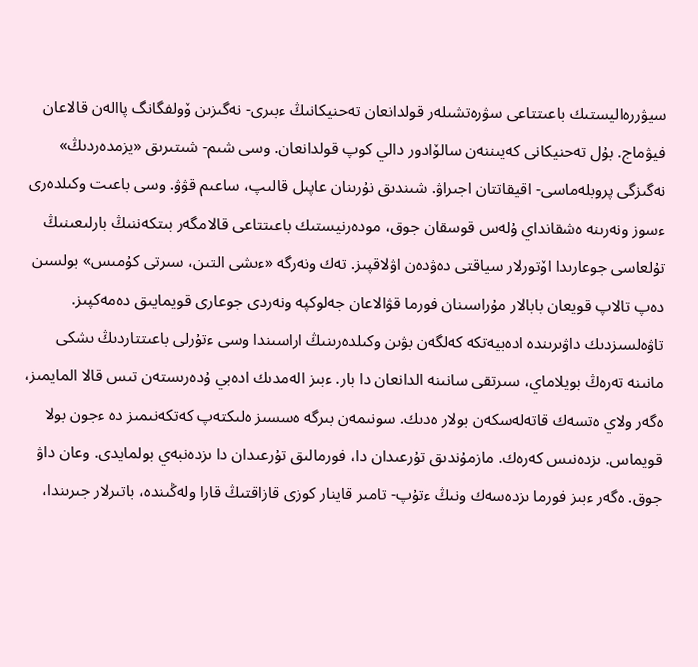سيۋررەاليستىك باعىتتاعى سۋرەتشىلەر قولدانعان تەحنيكانىڭ ءبىرى- نەگىزىن ۆولفگانگ پاالەن قالاعان فيۋماج. بۇل تەحنيكانى كەيىننەن سالۆادور دالي كوپ قولدانعان. وسى شىم- شىتىرىق «يزمدەردىڭ» نەگىزگى پروبلەماسى- اقيقاتتان اجىراۋ. شىندىق نۇرىنان عاپىل قالىپ، ساعىم قۋۋ. وسى باعىت وكىلدەرى ءسوز ونەرىنە ەشقانداي ۇلەس قوسقان جوق، مودەرنيستىك باعىتتاعى قالامگەر بىتكەننىڭ بارلىعىنىڭ تۇلعاسى جوعارىدا اۆتورلار سياقتى دەۋدەن اۋلاقپىز. تەك ونەرگە «ءىشى التىن، سىرتى كۇمىس» بولسىن دەپ تالاپ قويعان بابالار مۇراسىنان فورما قۋالاعان جەلوكپە ونەردى جوعارى قويمايىق دەمەكپىز. تاۋەلسىزدىك داۋىرىندە ادەبيەتكە كەلگەن بۋىن وكىلدەرىنىڭ اراسىندا وسى ءتۇرلى باعىتتاردىڭ ىشكى مانىنە تەرەڭ بويلاماي، سىرتقى سانىنە الدانعان دا بار. ءبىز الەمدىك ادەبي ۇدەرىستەن تىس قالا المايمىز، ەگەر ولاي ەتسەك قاتەلەسكەن بولار ەدىك. سونىمەن بىرگە ەسسىز ەلىكتەپ كەتكەنىمىز دە ءجون بولا قويماس. ىزدەنىس كەرەك. مازمۇندىق تۇرعىدان دا، فورمالىق تۇرعىدان دا ىزدەنبەي بولمايدى. وعان داۋ جوق. ەگەر ءبىز فورما ىزدەسەك ونىڭ ءتۇپ- تامىر قاينار كوزى قازاقتىڭ قارا ولەڭىندە، باتىرلار جىرىندا،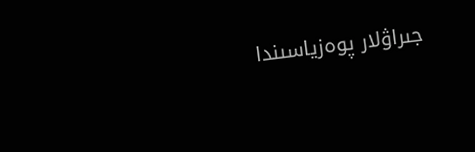جىراۋلار پوەزياسىندا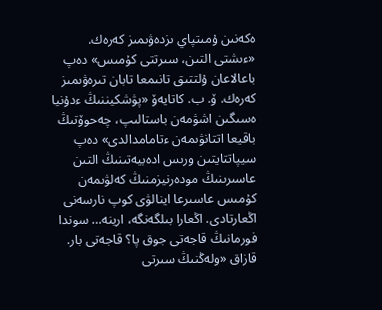ەكەنىن ۇمىتپاي ىزدەۋىمىز كەرەك. «ءىشتى التىن، سىرتتى كۇمىس» دەپ باعالاعان ۇلتتىق تانىمعا تابان تىرەۋىمىز كەرەك. ۆ. ب. كاتايەۆ «پۋشكيننىڭ ءدۇنيا ەسىگىن اشۋمەن باستالىپ، چەحوۆتىڭ باقيعا اتتانۋىمەن ءتامامدالدى» دەپ سيپاتتايتىن ورىس ادەبيەتىنىڭ التىن عاسىرىنىڭ مودەرنيزمنىڭ كەلۋىمەن كۇمىس عاسىرعا اينالۋى كوپ نارسەنى اڭعارتادى. اڭعارا بىلگەنگە، ارينە… سوندا فورمانىڭ قاجەتى جوق پا؟ قاجەتى بار. قازاق «ولەڭنىڭ سىرتى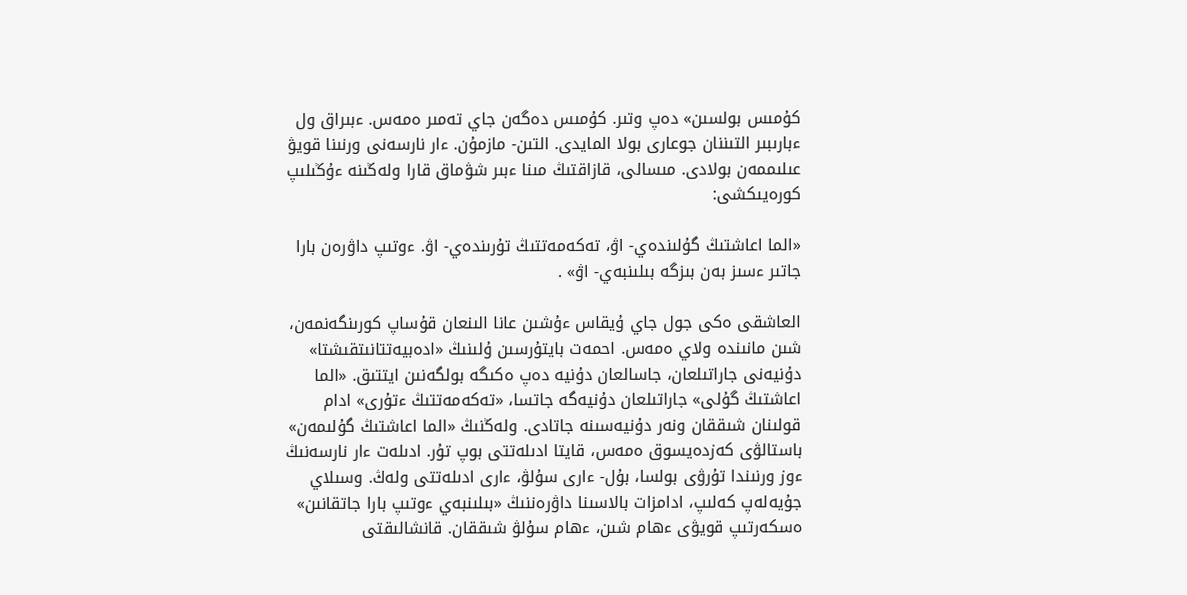كۇمىس بولسىن» دەپ وتىر. كۇمىس دەگەن جاي تەمىر ەمەس. ءبىراق ول ءبارىبىر التىننان جوعارى بولا المايدى. التىن- مازمۇن. ءار نارسەنى ورنىنا قويۋ عىلىممەن بولادى. مىسالى، قازاقتىڭ مىنا ءبىر شۋماق قارا ولەڭىنە ءۇڭىلىپ كورەيىكشى:

«الما اعاشتىڭ گۇلىندەي- اۋ، تەكەمەتتىڭ تۇرىندەي- اۋ. ءوتىپ داۋرەن بارا جاتىر ءسىز بەن بىزگە بىلىنبەي- اۋ» .

العاشقى ەكى جول جاي ۇيقاس ءۇشىن عانا الىنعان قۇساپ كورىنگەنمەن، شىن مانىندە ولاي ەمەس. احمەت بايتۇرسىن ۇلىنىڭ «ادەبيەتتانىتقىشتا» دۇنيەنى جاراتىلعان، جاسالعان دۇنيە دەپ ەكىگە بولگەنىن ايتتىق. «الما اعاشتىڭ گۇلى» جاراتىلعان دۇنيەگە جاتسا، «تەكەمەتتىڭ ءتۇرى» ادام قولىنان شىققان ونەر دۇنيەسىنە جاتادى. ولەڭنىڭ «الما اعاشتىڭ گۇلىمەن» باستالۋى كەزدەيسوق ەمەس، قايتا ادىلەتتى بوپ تۇر. ادىلەت ءار نارسەنىڭ ءوز ورنىندا تۇرۋى بولسا، بۇل- ءارى سۇلۋ، ءارى ادىلەتتى ولەڭ. وسىلاي جۇيەلەپ كەلىپ، ادامزات بالاسىنا داۋرەننىڭ «بىلىنبەي ءوتىپ بارا جاتقانىن» ەسكەرتىپ قويۋى ءھام شىن، ءھام سۇلۋ شىققان. قانشالىقتى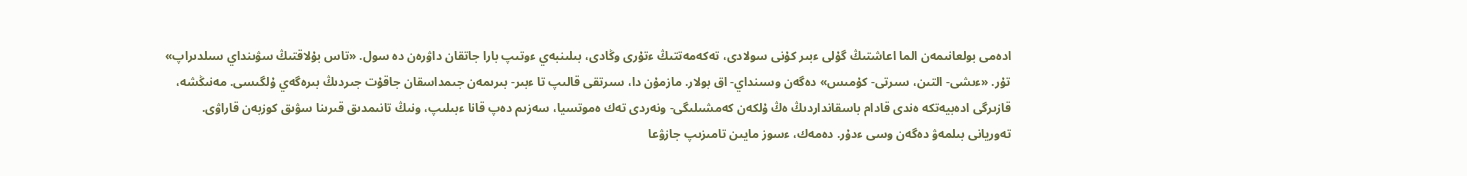ادەمى بولعانىمەن الما اعاشتىڭ گۇلى ءبىر كۇنى سولادى، تەكەمەتتىڭ ءتۇرى وڭادى، بىلىنبەي ءوتىپ بارا جاتقان داۋرەن دە سول. «تاس بۇلاقتىڭ سۋىنداي سىلدىراپ» تۇر. «ءىشى- التىن، سىرتى- كۇمىس» دەگەن وسىنداي- اق بولار. مازمۇن دا، سىرتقى قالىپ تا ءبىر- بىرىمەن جىمداسقان جاقۇت جىردىڭ بىرەگەي ۇلگىسى. مەنىڭشە، قازىرگى ادەبيەتكە ەندى قادام باسقانداردىڭ ەڭ ۇلكەن كەمشىلىگى- ونەردى تەك ەموتسيا، سەزىم دەپ قانا ءبىلىپ، ونىڭ تانىمدىق قىرىنا سۋىق كوزبەن قاراۋى. تەوريانى بىلمەۋ دەگەن وسى ءدۇر. دەمەك، ءسوز مايىن تامىزىپ جازۋعا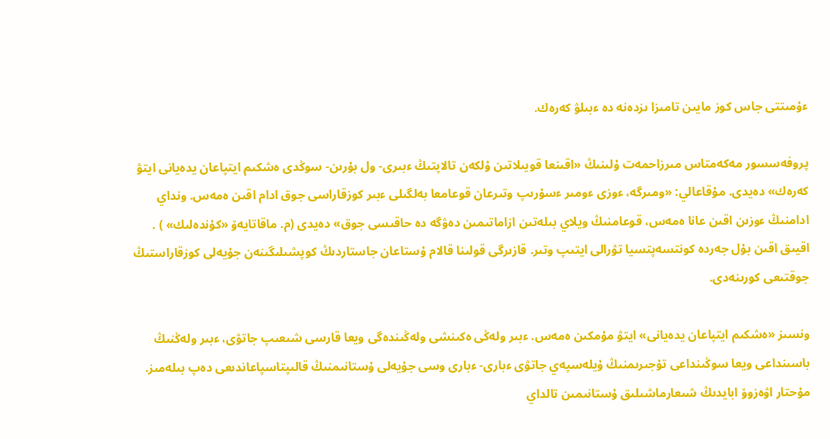ءۇمىتتى جاس كوز مايىن تامىزا ىزدەنە دە ءبىلۋ كەرەك.

پروفەسسور مەكەمتاس مىرزاحمەت ۇلىنىڭ «اقىنعا قويىلاتىن ۇلكەن تالاپتىڭ ءبىرى- ول بۇرىن- سوڭدى ەشكىم ايتپاعان يدەيانى ايتۋ كەرەك» دەيدى. مۇقاعالي: «ومىرگە، ءوزى ءومىر ءسۇرىپ وتىرعان قوعامعا بەلگىلى ءبىر كوزقاراسى جوق ادام اقىن ەمەس. ونداي ادامنىڭ ءوزىن اقىن عانا ەمەس، قوعامنىڭ ويلاي بىلەتىن ازاماتىمىن دەۋگە دە حاقىسى جوق» دەيدى (م. ماقاتايەۆ «كۇندەلىك» ) . اقيىق اقىن بۇل جەردە كونتسەپتسيا تۋرالى ايتىپ وتىر. قازىرگى قولىنا قالام ۇستاعان جاستاردىڭ كوپشىلىگىنەن جۇيەلى كوزقاراستىڭ جوقتىعى كورىنەدى.

ونسىز «ەشكىم ايتپاعان يدەيانى» ايتۋ مۇمكىن ەمەس. ءبىر ولەڭى ەكىنشى ولەڭىندەگى ويعا قارسى شىعىپ جاتۋى، ءبىر ولەڭنىڭ باسىنداعى ويعا سوڭىنداعى تۇجىرىمنىڭ ۇيلەسپەي جاتۋى ءبارى- ءبارى وسى جۇيەلى ۇستانىمنىڭ قالىپتاسپاعاندىعى دەپ بىلەمىز. مۇحتار اۋەزوۆ ابايدىڭ شىعارماشىلىق ۇستانىمىن تالداي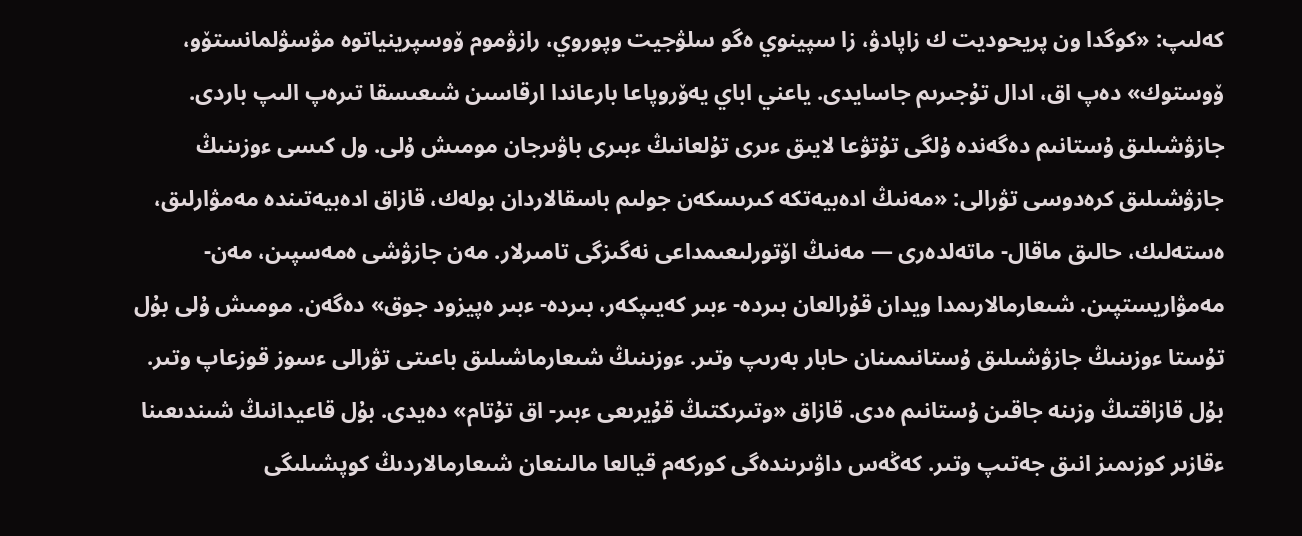كەلىپ: «كوگدا ون پريحوديت ك زاپادۋ، زا سپينوي ەگو سلۋجيت وپوروي، رازۋموم ۆوسپرينياتوە مۋسۋلمانستۆو، ۆوستوك» دەپ اق، ادال تۇجىرىم جاسايدى. ياعني اباي يەۆروپاعا بارعاندا ارقاسىن شىعىسقا تىرەپ الىپ باردى. جازۋشىلىق ۇستانىم دەگەندە ۇلگى تۇتۋعا لايىق ءىرى تۇلعانىڭ ءبىرى باۋىرجان مومىش ۇلى. ول كىسى ءوزىنىڭ جازۋشىلىق كرەدوسى تۋرالى: «مەنىڭ ادەبيەتكە كىرىسكەن جولىم باسقالاردان بولەك، قازاق ادەبيەتىندە مەمۋارلىق، ەستەلىك، حالىق ماقال- ماتەلدەرى — مەنىڭ اۆتورلىعىمداعى نەگىزگى تامىرلار. مەن جازۋشى ەمەسپىن، مەن- مەمۋاريستپىن. شىعارمالارىمدا ويدان قۇرالعان بىردە- ءبىر كەيىپكەر، بىردە- ءبىر ەپيزود جوق» دەگەن. مومىش ۇلى بۇل تۇستا ءوزىنىڭ جازۋشىلىق ۇستانىمىنان حابار بەرىپ وتىر. ءوزىنىڭ شىعارماشىلىق باعىتى تۋرالى ءسوز قوزعاپ وتىر. بۇل قازاقتىڭ وزىنە جاقىن ۇستانىم ەدى. قازاق «وتىرىكتىڭ قۇيرىعى ءبىر- اق تۇتام» دەيدى. بۇل قاعيدانىڭ شىندىعىنا ءقازىر كوزىمىز انىق جەتىپ وتىر. كەڭەس داۋىرىندەگى كوركەم قيالعا مالىنعان شىعارمالاردىڭ كوپشىلىگى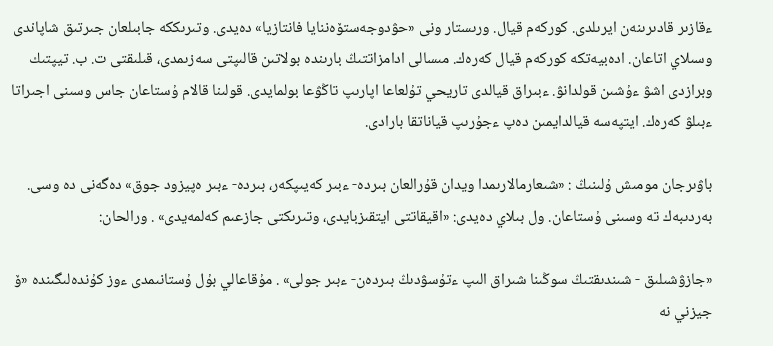ءقازىر قادىرىنەن ايرىلدى. كوركەم قيال. ورىستار ونى «حۋدوجەستۆەننايا فانتازيا» دەيدى. وتىرىككە جابىلعان جىرتىق شاپاندى وسىلاي اتاعان. ادەبيەتكە كوركەم قيال كەرەك. مىسالى ادامزاتتىڭ بارىندە بولاتىن قالىپتى سەزىمدى، قىلىقتى ت. ب. تيپتىك وبرازدى اشۋ ءۇشىن قولدانۋ. ءبىراق قيالدى تاريحي تۇلعاعا اپارىپ تاڭۋعا بولمايدى. قولىنا قالام ۇستاعان جاس وسىنى اجىراتا ءبىلۋ كەرەك. ايتپەسە قيالدايمىن دەپ ءجۇرىپ قياناتقا بارادى.

باۋىرجان مومىش ۇلىنىڭ : «شىعارمالارىمدا ويدان قۇرالعان بىردە- ءبىر كەيىپكەر، بىردە- ءبىر ەپيزود جوق» دەگەنى دە وسى. بەردىبەك تە وسىنى ۇستاعان. ول بىلاي دەيدى: «اقيقاتتى ايتقىزبايدى، وتىرىكتى جازعىم كەلمەيدى» . ورالحان:

«جازۋشىلىق - شىندىقتىڭ سوڭىنا شىراق الىپ ءتۇسۋدىڭ بىردەن- ءبىر جولى» . مۇقاعالي بۇل ۇستانىمدى ءوز كۇندەلىگىندە «ۆ جيزني نە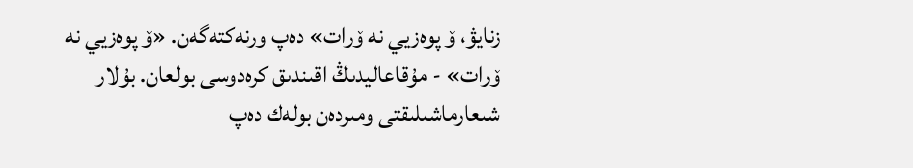زنايۋ، ۆ پوەزيي نە ۆرات» دەپ ورنەكتەگەن. «ۆ پوەزيي نە ۆرات» - مۇقاعاليدىڭ اقىندىق كرەدوسى بولعان. بۇلار شىعارماشىلىقتى ومىردەن بولەك دەپ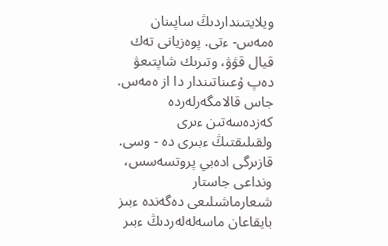ويلايتىنداردىڭ ساپىنان ەمەس- ءتى. پوەزيانى تەك قيال قۋۋ، وتىرىك شاپتىعۋ دەپ ۇعىناتىندار دا از ەمەس. جاس قالامگەرلەردە كەزدەسەتىن ءىرى ولقىلىقتىڭ ءبىرى دە - وسى. قازىرگى ادەبي پروتسەسس، ونداعى جاستار شىعارماشىلىعى دەگەندە ءبىز بايقاعان ماسەلەلەردىڭ ءبىر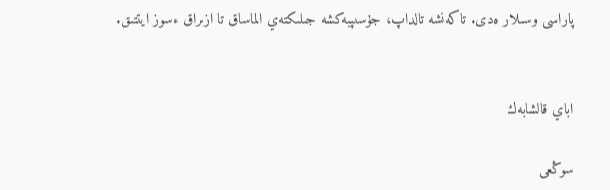پاراسى وسىلار ەدى. تاكەنشە تالداپ، جۇسىپبەكشە جىلىكتەي الماساق تا ازىراق ءسوز ايتتىق.


اباي قالشابەك

سوڭعى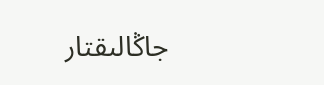جاڭالىقتار